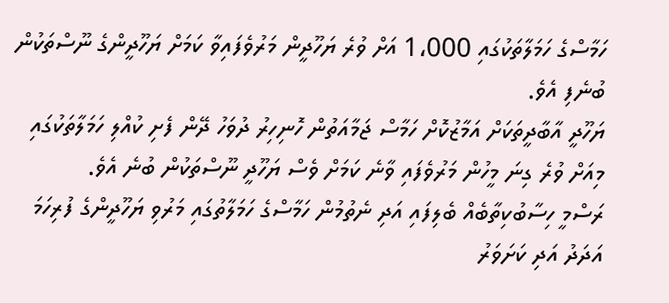ހަމާސްގެ ހަމަލާތަކުގައި 1،000 އަށް ވުރެ ޔަހޫދީން މަރުވެފައިވާ ކަމަށް ޔަހޫދީންގެ ނޫސްތަކުން ބުނެފި އެވެ.
ޔަހޫދީ އާބާދީތަކަށް އަމާޒުކޮށް ހަމާސް ޖަމާއަތުން ހޮނިހިރު ދުވަހު ދޭން ފެށި ކުއްލި ހަމަލާތަކުގައި މިއަށް ވުރެ ގިނަ މީހުން މަރުވެފައި ވާނެ ކަމަށް ވެސް ޔަހޫދީ ނޫސްތަކުން ބުނެ އެވެ.
ރަސްމީ ހިސާބުކިތާބެއް ބެލިފައި އަދި ނެތުމުން ހަމާސްގެ ހަމަލާތުގައި މަރުވި ޔަހޫދީންގެ ފުރިހަމަ އަދަދު އަދި ކަށަވަރު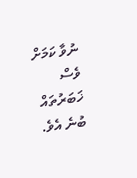ނުވާ ކަމަށް ވެސް ޚަބަރުތައް ބުނެ އެވެ.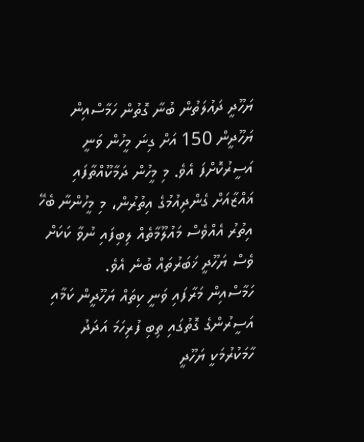ޔަހޫދީ ދައުލަތުން ބުނާ ގޮތުން ހަމާސްއިން ޔަހޫދީން 150 އަށް ގިނަ މީހުން ވަނީ އަސީރުކޮށްފަ އެވެ. މި މީހުން ދަމާކޫއްތާފައި ޣައްޒާއަށް ގެންދިއުމުގެ އިތުރުން، މި މީހުންނާ ބެހޭ އިތުރު އެއްވެސް މައުލޫމާތެއް ލިބިފައި ނުވާ ކަކަށް ވެސް ޔަހޫދީ ޚަބަރުތައް ބުނެ އެވެ.
ހަމާސްއިން މަރާފައި ވަނީ ކިތައް ޔަހޫދީން ކަމާއި އަސީރުންގެ ގޮތުގައި ތިބި ފުރިހަމަ އަދަދު ހާމަކުރުމަކީ ޔަހޫދީ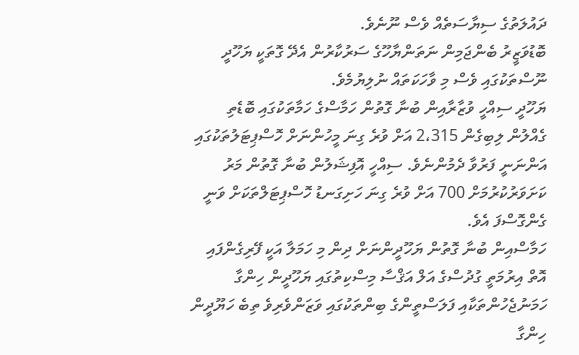ދައުލަތުގެ ސިޔާސަތެއް ވެސް ނޫނެވެ.
ބޮޑުވަޒީރު ބެންޖަމިން ނަތަންޔާހޫގެ ސަރުކާރުން އެދޭ ގޮތަކީ ޔަހޫދީ ނޫސްތަކުގައި ވެސް މި ވާހަކަތައް ނުލިޔުމެވެ.
ޔަހޫދީ ސިއްހީ ވުޒާރާއިން ބުނާ ގޮތުން ހަމާސްގެ ހަމާތަކުގައި ބޮޑެތި ގެއްލުން ލިބިގެން 2،315 އަށް ވުރެ ގިނަ މީހުންނަށް ހޮސްޕިޓަލުތަކުގައި އަންނަނީ ފަރުވާ ދެމުންނެވެ. ސިއްހީ އޮފިޝަލުން ބުނާ ގޮތުން މަރު ކަށަވަރުކުރުމަށް 700 އަށް ވުރެ ގިނަ ހަށިގަނޑު ހޮސްޕިޓަލްތަކަށް ވަނީ ގެންގޮސްފަ އެވެ.
ހަމާސްއިން ބުނާ ގޮތުން ޔަހޫދީންނަށް ދިން މި ހަމަލާ އަކީ ފޭރިގެންފައި އޮތް އިރުމަތީ ގުދުސްގެ އަލް އަޤްސާ މިސްކިތުގައި ޔަހޫދީން ހިންގާ ހަމަނުޖެހުންތަކާއި ފަލަސްތީންގެ ބިންތަކުގައި ވަޒަންވެރިވެ ތިބެ ހަޔޫދީން ހިންގާ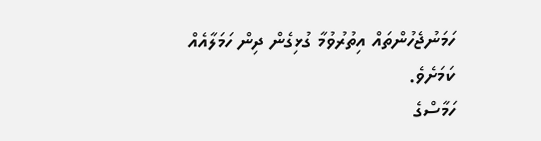ހަމަނުޖެހުންތައް އިތުރުވުމާ ގުޅިގެން ދިން ހަމަލާއެއް ކަމަށެވެ.
ހަމާސްގެ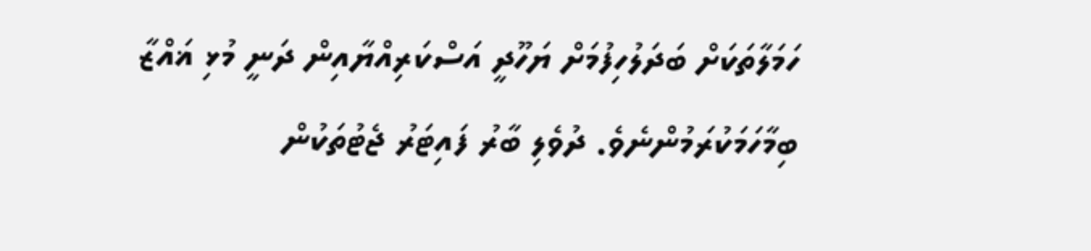ހަމަލާތަކަށް ބަދަލުހިފުމަށް ޔަހޫދީ އަސްކަރިއްޔާއިން ދަނީ މުޅި ޣައްޒާ ބިމާހަމަކުރަމުންނެވެ. ދުވެލި ބާރު ފައިޓަރު ޖެޓުތަކުން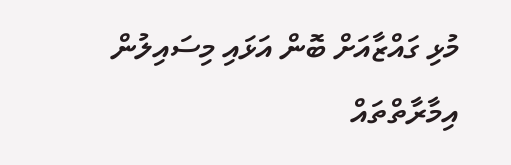މުޅި ގައްޒާއަށް ބޮން އަޅައި މިސައިލުން އިމާރާތްތައް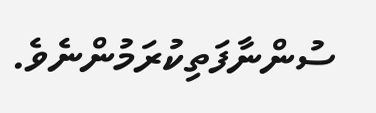ސުންނާފަތިކުރަމުންނެވެ.